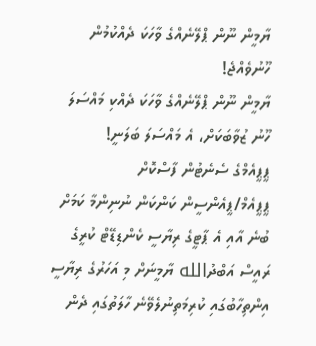ޔާމީން ނޫން ޕްލޭނެއްގެ ވާހަކަ ދެއްކުމުން ހޫނުވެއްޖެ!
ޔާމީން ނޫން ޕްލޭނެއްގެ ވާހަކަ ދެއްކި މައްސަލަ ހޫނު ޒުވާބަކަށް، އެ މައްސަލަ ބަލަނީ!
ޕީޕީއެމްގެ ސެނެޓުން ފާސްކޮށް ޕީޕީއެމް/ޕީއެންސީން ކަންކަން ނުނިންމާ ކަމަށް ބުނެ އާއި އެ ޕާޓީގެ ރިޔާސީ ކެންޑިޑޭޓް ކުރީގެ ރައީސް އަބްދުالله ޔާމީނަށް މި އަހަރުގެ ރިޔާސީ އިންތިހާބުގައި ކުރިމަތިނުލެވޭނެ ހާލަތުގައި ދެން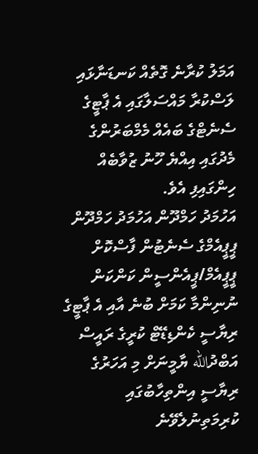އަމަލު ކުރާނެ ގޮތެއް ކަނޑަނާޅައި ލަސްކުރާ މައްސަލާގައި އެ ޕާޓީގެ ސެނެޓްގެ ބައެއް މެމްބަރުންގެ މެދުގައި އިއްޔެ ހޫނު ޒުވާބެއް ހިންގައިފި އެވެ.
އަހުމަދު ހަމްދޫން އަހުމަދު ހަމްދޫން
ޕީޕީއެމްގެ ސެނެޓުން ފާސްކޮށް ޕީޕީއެމް/ޕީއެންސީން ކަންކަން ނުނިންމާ ކަމަށް ބުނެ އާއި އެ ޕާޓީގެ ރިޔާސީ ކެންޑިޑޭޓް ކުރީގެ ރައީސް އަބްދުالله ޔާމީނަށް މި އަހަރުގެ ރިޔާސީ އިންތިހާބުގައި ކުރިމަތިނުލެވޭނެ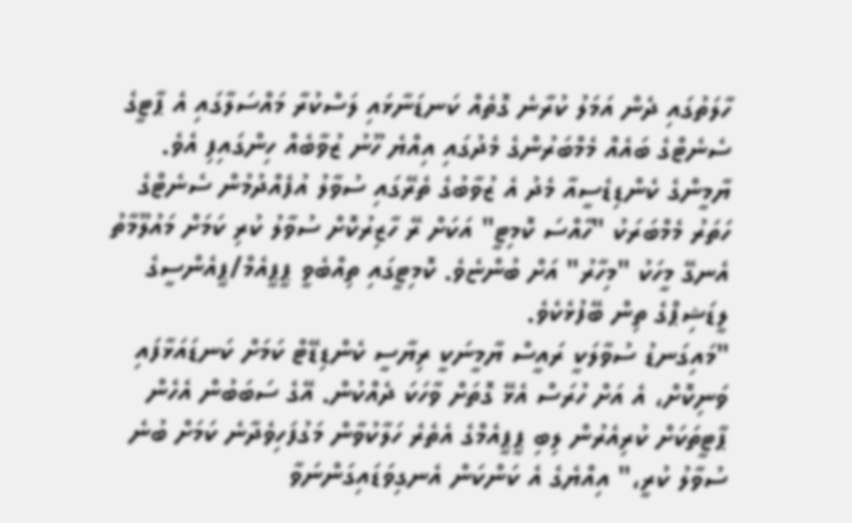ހާލަތުގައި ދެން އަމަލު ކުރާނެ ގޮތެއް ކަނޑަނާޅައި ލަސްކުރާ މައްސަލާގައި އެ ޕާޓީގެ ސެނެޓްގެ ބައެއް މެމްބަރުންގެ މެދުގައި އިއްޔެ ހޫނު ޒުވާބެއް ހިންގައިފި އެވެ.
ޔާމީންގެ ކެންޑިޑެސީއާ މެދު އެ ޒުވާބުގެ ތެރޭގައި ސުވާލު އުފެއްދުމުން ސެނެޓްގެ ހަތަރު މެމްބަރަކު "ހާއްސަ ކޮމިޓީ" އަކަށް ރޭ ހާޒިރުކޮށް ސުވާލު ކުރި ކަމަށް މައުލޫމާތު އެނގޭ މީހަކު "މިހާރު" އަށް ބުންޏެވެ. ކޮމިޓީގައި ތިއްބެވީ ޕީޕީއެމް/ޕީއެންސީގެ ލީޑަޝިޕްގެ ތިން ބޭފުޅެކެވެ.
"މައިގަނޑު ސުވާލަކީ ރައީސް ޔާމީނަކީ ރިޔާސީ ކެންޑިޑޭޓް ކަމަށް ކަނޑައަޅާފައި ވަނިކޮށް، އެ އަށް ހުރަސް އެޅޭ ގޮތަށް ވާހަކަ ދެއްކުން. އޭގެ ސަބަބުން އެހެން ޕާޓީތަކަށް ކުރިއެރުން ލިބި ޕީޕީއެމްގެ އެތެރެ ހަލާކުވާން މަގުފަހިވެދާނެ ކަމަށް ބުނެ ސުވާލު ކުރީ،" އިއްޔެގެ އެ ކަންކަން އެނގިވަޑައިގަންނަވާ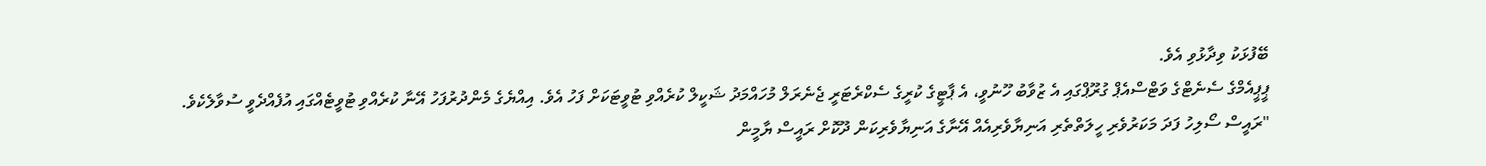ބޭފުޅަކު ވިދާޅުވި އެވެ.
ޕީޕީއެމްގެ ސެނެޓްގެ ވަޓްސްއެޕް ގުރޫޕްގައި އެ ޒުވާބު ހޫނުވީ، އެ ޕާޓީގެ ކުރީގެ ސެކްރެޓަރީ ޖެނެރަލް މުހައްމަދު ޝަކީލް ކުރެއްވި ޓުވީޓަކަށް ފަހު އެވެ. އިއްޔެގެ މެންދުރުފަހު އޭނާ ކުރެއްވި ޓުވީޓެއްގައި އުފެއްދެވީ ސުވާލެކެވެ.
"ރައީސް ސޯލިހު ފަދަ މަކަރުވެރި ހީލަތްތެރި އަނިޔާވެރިއެއް އޭނާގެ އަނިޔާވެރިކަން ދޫކޮށް ރައީސް ޔާމީން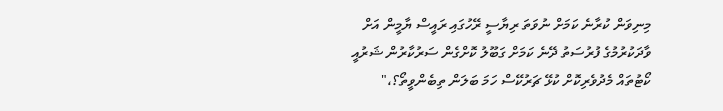މިނިވަން ކުރާނެ ކަމަށް ނުވަތަ ރިޔާސީ ރޭހުގައި ރައީސް ޔާމީން އަށް ވާދަކުރުމުގެ ފުރުސަތު ދޭނެ ކަމަށް ގަބޫލު ކޮށްގެން ސަރުކާރުން ޝަރުއީ ކޯޓުތައް މެދުވެރިކޮށް ކުޅޭ ޗަރުކޭސް ހަމަ ބަލަން ތިބެންވީތޯ؟،"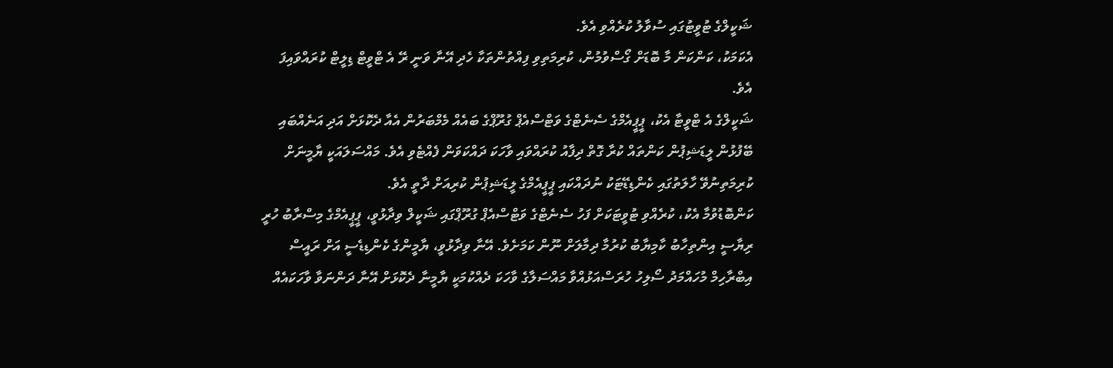ޝަކީލްގެ ޓުވީޓުގައި ސުވާލު ކުރެއްވި އެވެ.
އެކަމަކު، ކަންކަން މާ ބޮޑަށް ގޯސްވުމުން، ކުރިމަތިވި ފިއްތުންތަކާ ހެދި އޭނާ ވަނީ ރޭ އެ ޓްވީޓް ޑިލީޓް ކުރައްވައިފަ އެވެ.
ޝަކީލްގެ އެ ޓްވީޓާ އެކު، ޕީޕީއެމްގެ ސެނެޓްގެ ވަޓްސްއެޕް ގުރޫޕްގެ ބައެއް މެމްބަރުން އެއާ ދެކޮޅަށް އަދި އަނެއްބައި ބޭފުޅުން ލީޑަޝިޕުން ކަންތައް ކުރާ ގޮތް ދިފާއު ކުރައްވައި ވާހަކަ ދައްކަވަން ފެއްޓެވި އެވެ. މައްސަލައަކީ ޔާމީނަށް ކުރިމަތިނުވޭ ހާލަތުގައި ކެންޑިޑޭޓަކު ނުދައްކައި ޕީޕީއެމްގެ ލީޑަޝިޕުން ކުރިއަށް ދާތީ އެވެ.
ކަންބޮޑުވުމާ އެކު، ކުރެއްވި ޓުވީޓަކަށް ފަހު ސެނެޓްގެ ވަޓްސްއެޕް ގުރޫޕްގައި ޝަކީލް ވިދާޅުވީ، ޕީޕީއެމްގެ މިސްރާބު ހުރީ ރިޔާސީ އިންތިހާބު ކާމިޔާބު ކުރުމާ ދިމާލަށް ނޫން ކަމަށެވެ. އޭނާ ވިދާޅުވީ، ޔާމީންގެ ކެންޑިޑެސީ އަށް ރައީސް އިބްރާހިމް މުހައްމަދު ސޯލިހު ހުރަސްއަޅުއްވާ މައްސަލާގެ ވާހަކަ ދެއްކުމަކީ ޔާމީނާ ދެކޮޅަށް އޭނާ ދަންނަވާ ވާހަކައެއް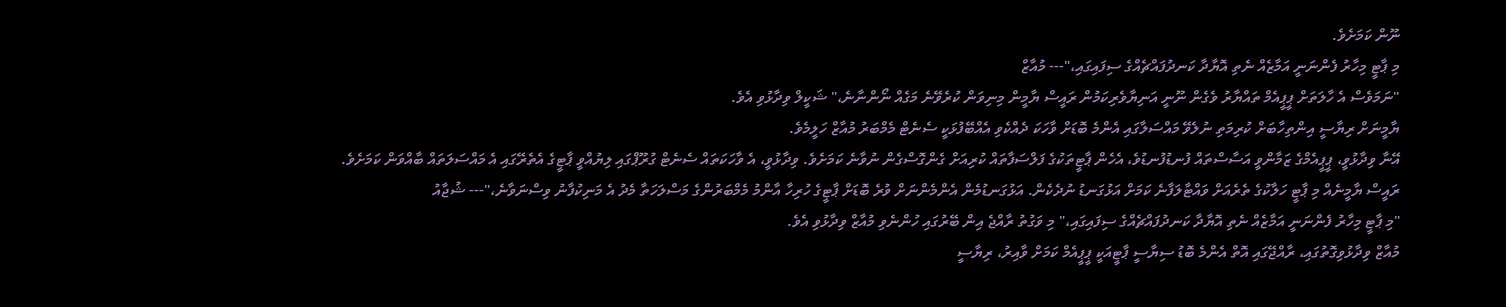ނޫން ކަމަށެވެ.
މި ޕާޓީ މިހާރު ފެންނަނީ އަމާޒެއް ނެތި އޮޔާދާ ކަނދުފައްޗެއްގެ ސިފައިގައި،"--- މުއާޒް
"ނަމަވެސް އެ ހާލަތަށް ޕީޕީއެމް ތައްޔާރު ވެގެން ނޫނީ އަނިޔާވެރިކަމުން ރައީސް ޔާމީން މިނިވަން ކުރެވޭނެ މަގެއް ނޯންނާނެ،" ޝަކީލް ވިދާޅުވި އެވެ.
ޔާމީނަށް ރިޔާސީ އިންތިހާބަށް ކުރިމަތި ނުލެވޭ މައްސަލާގައި އެންމެ ބޮޑަށް ވާހަކަ ދެއްކެވި އެއްބޭފުޅަކީ ސެނެޓް މެމްބަރު މުއާޒް ހަލީމެވެ.
އޭނާ ވިދާޅުވީ، ޕީޕީއެމްގެ ޒަމާންވީ އަސާސްތައް ފުނޑުފުނޑުވެ، އެހެން ޕާޓީތަކުގެ ފަލްސަފާތައް ކުރިއަށް ގެންގޮސްގެން ނުވާނެ ކަމަށެވެ. ވިދާޅުވީ، އެ ވާހަކަތައް ސެނެޓް ގުރޫޕްގައި ލިޔުއްވީ ޕާޓީގެ އެތެރޭގައި އެ މައްސަލަތައް ބާއްވަން ކަމަށެވެ.
ރައީސް ޔާމީނެއް މި ޕާޓީ ހަލާކުގެ ތެރެއަށް ވައްޓާލަފާނެ ކަމަށް އަޅުގަނޑު ނުދެކެން. އަޅުގަނޑުމެން އެންމެންނަށް ވުރެ ބޮޑަށް ޕާޓީގެ ހުރިހާ އާންމު މެމްބަރުންގެ މަސްލަހަތާ މެދު އެ މަނިކުފާނު ވިސްނަވާނެ،"--- ޝުޖާއު
"މި ޕާޓީ މިހާރު ފެންނަނީ އަމާޒެއް ނެތި އޮޔާދާ ކަނދުފައްޗެއްގެ ސިފައިގައި،" މި ވަގުތު ރާއްޖެ އިން ބޭރުގައި ހުންނެވި މުއާޒް ވިދާޅުވި އެވެ.
މުއާޒް ވިދާޅުވިގޮތުގައި، ރާއްޖޭގައި އޮތް އެންމެ ބޮޑު ސިޔާސީ ޕާޓީއަކީ ޕީޕީއެމް ކަމަށް ވާއިރު، ރިޔާސީ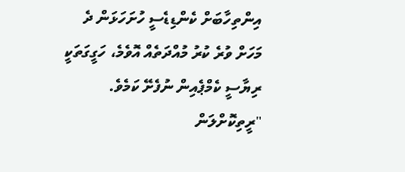އިންތިހާބަށް ކެންޑިޑެސީ ހުށަހަޅަން ދެ މަހަށް ވުރެ ކުރު މުއްދަތެއް އޮވެމެ، ހަގީގަތަކީ ރިޔާސީ ކެމްޕެއިން ނުފެށޭ ކަމެވެ.
"ރީތިކޮށްލަން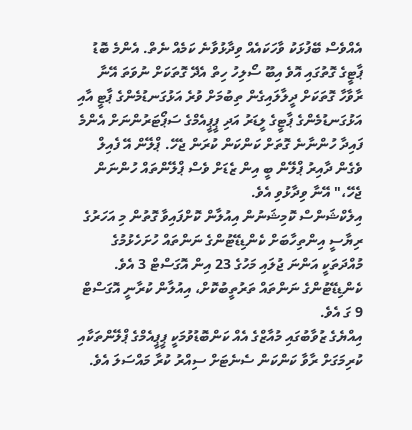އެއްވެސް ބޭފުޅަކު ވާހަކައެއް ވިދާޅުވާނެ ކަމެއް ނެތް. އެންމެ ބޮޑު ޕާޓީގެ ގޮތުގައި އޮވެ އިބޫ ސޯލިހު ހިތް އެދޭ ގޮތަކަށް ނުވަތަ އޭނާ ރާވާހާ ގޮތަކަށް ދީލާލައިގެން ތިބުމަށް ވުރެ އަޅުގަނޑުމެންގެ ޕާޓީ އާއި އަޅުގަނޑުމެންގެ ޕާޓީގެ ލީޑަރު އަދި ޕީޕީއެމްގެ ސަޕޯޓަރުންނަށް އެންމެ ފައިދާ ހުންނާނެ ގޮތަށް ކަންކަން ކުރަން ޖެހޭ. ޕްލޭން އޭ ފެއިލް ވެގެން ދާއިރު ޕްލޭން ބީ އިން ޒެޑަށް ވެސް ޕްލޭންތައް ހުންނަން ޖެހޭ،" އޭނާ ވިދާޅުވި އެވެ.
އިލެކްޝަންސް ކޮމިޝަނުން އިއުލާން ކޮށްފައިވާ ގޮތުން މި އަހަރުގެ ރިޔާސީ އިންތިހާބަށް ކެންޑިޑޭޓުންގެ ނަންތައް ހުށަހެޅުމުގެ މުއްދަތަކީ އަންނަ ޖުލައި މަހުގެ 23 އިން އޮގަސްޓް 3 އެވެ. ކެންޑިޑޭޓުންގެ ނަންތައް ތަރުތީބުކޮށް، އިއުލާން ކުރާނީ އޮގަސްޓް 9 ގަ އެވެ.
އިއްޔެގެ ޒުވާބުގައި މުއާޒްގެ އެއް ކަންބޮޑުވުމަކީ ޕީޕީއެމްގެ ޕްލޭންތަކާއި ކުރިމަގަށް ރާވާ ކަންކަން ސެނެޓަށް ސިއްރު ކުރާ މައްސަލަ އެވެ.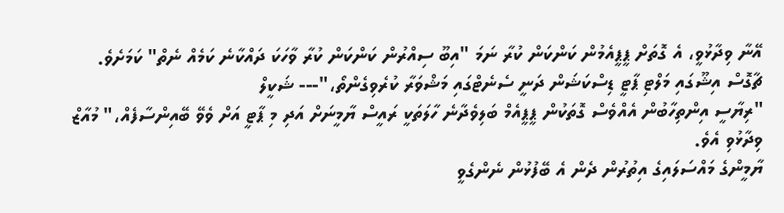އޭނާ ވިދާޅުވީ، އެ ގޮތަށް ޕީޕީއެމުން ކަންކަން ކުރާ ނަމަ "އިބޫ ސިއްރުން ކަންކަން ކުރާ ވާހަކަ ދައްކާނެ ކަމެއް ނެތް" ކަމަށެވެ.
ޗާގޮސް އިޝޫގައި މަލްޓި ޕާޓީ ޑިސްކަޝަން ދަނީ ސެނެޓްގައި މަޝްވަރާ ކުރެވިގެންތޯ،"--- ޝަކީލް
"ރިޔާސީ އިންތިހާބުން އެއްވެސް ގޮތަކުން ޕީޕީއެމް ބަލިވެދާނެ ހާލަތަކީ ރައީސް ޔާމީނަށް އަދި މި ޕާޓީ އަށް ވެވޭ ބޭއިންސާފެއް،" މުއާޒް ވިދާޅުވި އެވެ.
ޔާމީންގެ މައްސަލައިގެ އިތުރުން ދެން އެ ބޭފުޅުން ނެންގެވީ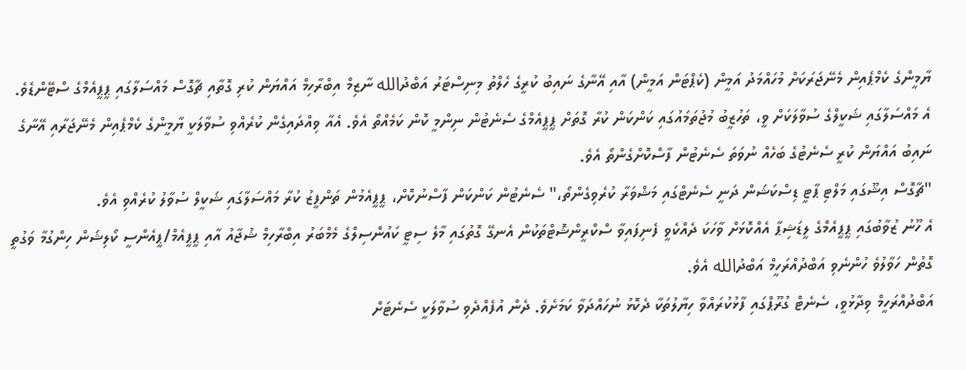ޔާމީންގެ ކެމްޕެއިން މެނޭޖަރަކަށް މުހައްމަދު އަމީން (ކެޕްޓަން އަމީން) އާއި އޭނާގެ ނައިބު ކުރީގެ ހެލްތު މިނިސްޓަރު އަބްދުالله ނާޒިމް އިބްރާހިމް އައްޔަން ކުރި ގޮތާއި ޗާގޮސް މައްސަލާގައި ޕީޕީއެމްގެ ސްޓޭންޑެވެ.
އެ މައްސަލާގައި ޝަކީލްގެ ސުވާލަކަށް ވީ، ތަހުޒީބު މުޖުތަމައުގައި ކަންކަން ކުރާ ގޮތަށް ޕީޕީއެމްގެ ސެނެޓުން ނިންމީ ކޮން ކަމެއްތޯ އެވެ. އެއާ ވިއްދައިގެން ކުރެއްވި ސުވާލަކީ ޔާމީންގެ ކެމްޕެއިން މެނޭޖަރާއި އޭނާގެ ނައިބު އައްޔަން ކުރީ ސެނެޓުގެ ބަހެއް ނުވަތަ ސެނެޓުން ފާސްކޮށްގެންތޯ އެވެ.
"ޗާގޮސް އިޝޫގައި މަލްޓި ޕާޓީ ޑިސްކަޝަން ދަނީ ސެނެޓްގައި މަޝްވަރާ ކުރެވިގެންތޯ،" ސެނެޓުން ކަންކަން ފާސްނުކޮށް، ޕީޕީއެމުން ތަންފީޒު ކުރާ މައްސަލާގައި ޝަކީލް ސުވާލު ކުރެއްވި އެވެ.
އެ ހޫނު ޒުވާބުގައި ޕީޕީއެމްގެ ލީޑަޝިޕާ އެއްކޮޅަށް ވާހަކަ ދެއްކެވީ ފެނިފައިވާ ސްކްރީންޝޮޓްތަކުން އެނގޭ ގޮތުގައި މާލެ ސިޓީ ކައުންސިލްގެ މެމްބަރު އިބްރާހިމް ޝުޖާއު އާއި ޕީޕީއެމް/ޕީއެންސީ ކޯލިޝަން ހިންގުމާ ވަގުތީ ގޮތުން ހަވާލުވެ ހުންނެވި އަބްދުއްރަހީމް އަބްދުالله އެވެ.
އަބްދުއްރަހީމް ވިދާޅުވީ، ސެނެޓް ގުރޫޕްގައި ފާޅުކުރައްވާ ހިޔާލުތަކާ ދެކޮޅު ނުހައްދަވާ ކަމަށެވެ. ދެން އުފެއްދެވި ސުވާލަކީ ސެނެޓަށް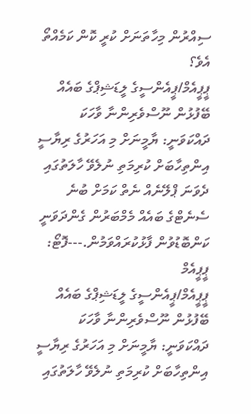ސިއްރުން މިހާތަނަށް ކުރީ ކޮން ކަމެއްތޯ އެވެ؟
ޕީޕީއެމް/ޕީއެންސީގެ ލީޑަޝިޕްގެ ބައެއް ބޭފުޅުން ނޫސްވެރިންނާ ވާހަކަ ދައްކަވަނީ: ޔާމީނަށް މި އަހަރުގެ ރިޔާސީ އިންތިހާބަށް ކުރިމަތި ނުލެވޭ ހާލަތުގައި ދެވަނަ ޕްލޭނެއް ނެތް ކަމަށް ބުނެ ސެނެޓްގެ ބައެއް މެމްބަރުން ގެންދަވަނީ ކަންބޮޑުވުން ފާޅުކުރައްވަމުން.---ފޮޓޯ: ޕީޕީއެމް
ޕީޕީއެމް/ޕީއެންސީގެ ލީޑަޝިޕްގެ ބައެއް ބޭފުޅުން ނޫސްވެރިންނާ ވާހަކަ ދައްކަވަނީ: ޔާމީނަށް މި އަހަރުގެ ރިޔާސީ އިންތިހާބަށް ކުރިމަތި ނުލެވޭ ހާލަތުގައި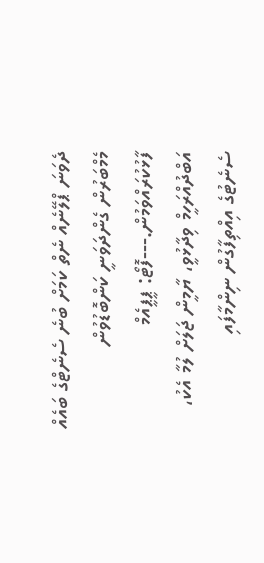ދެވަނަ ޕްލޭނެއް ނެތް ކަމަށް ބުނެ ސެނެޓްގެ ބައެއް މެމްބަރުން ގެންދަވަނީ ކަންބޮޑުވުން ފާޅުކުރައްވަމުން.---ފޮޓޯ: ޕީޕީއެމް
އަބްދުއްރަހީމް ވިދާޅުވީ، ޔާމީން ޖަލަށް ލުމާ އެކު، ސެނެޓުގެ އިއްތިފާގުން ނިންމާފައި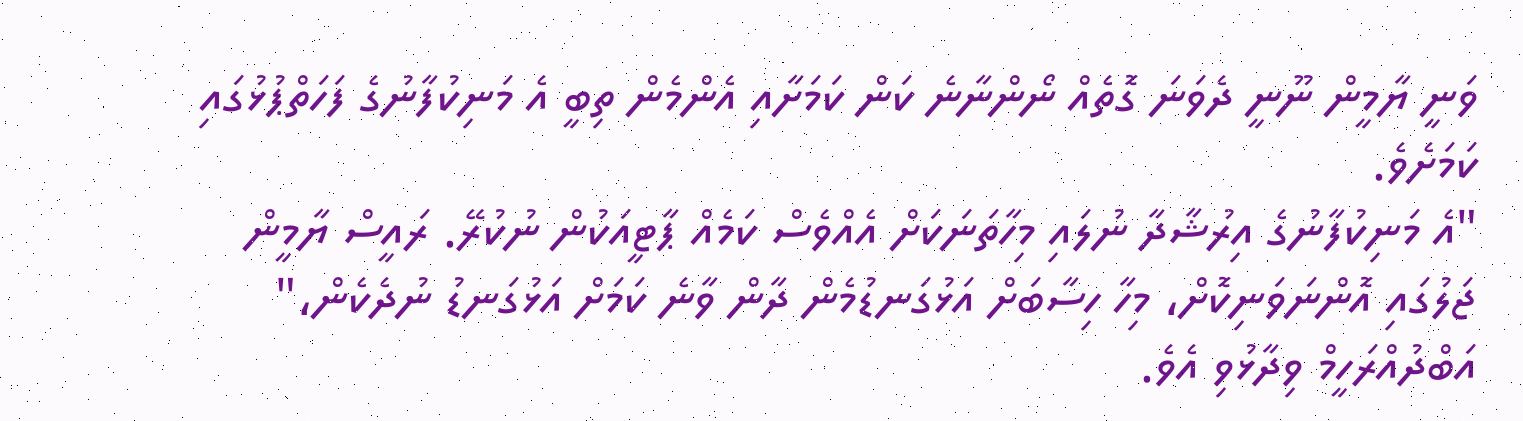ވަނީ ޔާމީން ނޫނީ ދެވަނަ ގޮތެއް ނޯންނާނެ ކަން ކަމަށާއި އެންމެން ތިބީ އެ މަނިކުފާނުގެ ފަހަތްޕުޅުގައި ކަމަށެވެ.
"އެ މަނިކުފާނުގެ އިރުޝާދާ ނުލައި މިހާތަނަކަށް އެއްވެސް ކަމެއް ޕާޓީއަކުން ނުކުރޭ. ރައީސް ޔާމީން ޖަލުގައި އޮންނަވަނިކޮށް، މިހާ ހިސާބަށް އަޅުގަނޑުމެން ދާން ވާނެ ކަމަށް އަޅުގަނޑު ނުދެކެން،" އަބްދުއްރަހީމް ވިދާޅުވި އެވެ.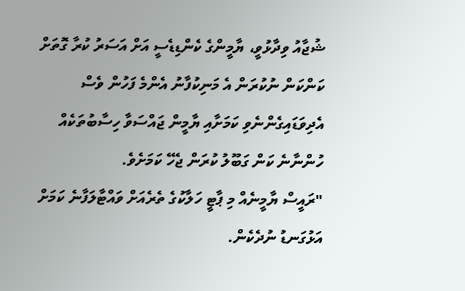ޝުޖާއު ވިދާޅުވީ، ޔާމީންގެ ކެންޑިޑެސީ އަށް އަސަރު ކުރާ ގޮތަށް ކަންކަން ނުކުރަން އެ މަނިކުފާނު އެންމެ ފަހުން ވެސް އެދިވަޑައިގެންނެވި ކަމަށާއި ޔާމީން ޖައްސަވާ ހިސާބުތަކެއް ހުންނާނެ ކަން ގަބޫލު ކުރަން ޖެހޭ ކަމަށެވެ.
"ރައީސް ޔާމީނެއް މި ޕާޓީ ހަލާކުގެ ތެރެއަށް ވައްޓާލަފާނެ ކަމަށް އަޅުގަނޑު ނުދެކެން.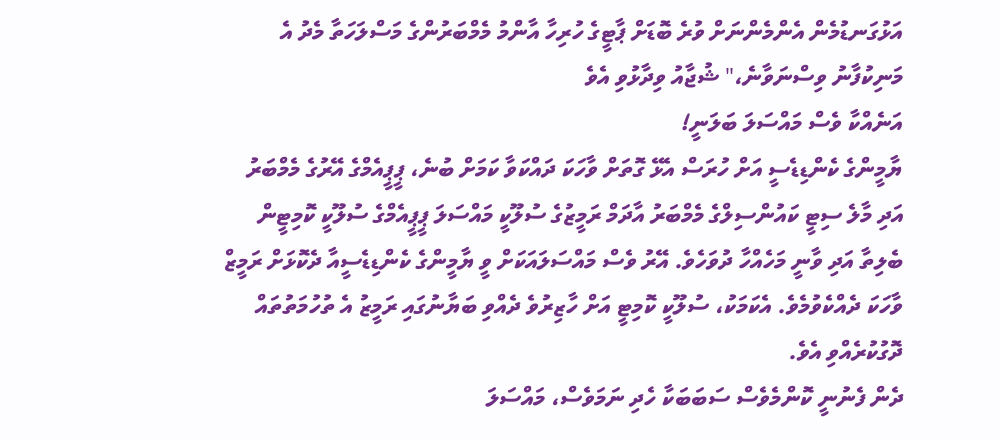އަޅުގަނޑުމެން އެންމެންނަށް ވުރެ ބޮޑަށް ޕާޓީގެ ހުރިހާ އާންމު މެމްބަރުންގެ މަސްލަހަތާ މެދު އެ މަނިކުފާނު ވިސްނަވާނެ،" ޝުޖާއު ވިދާޅުވި އެވެ
އަނެއްކާ ވެސް މައްސަލަ ބަލަނީ!
ޔާމީންގެ ކެންޑިޑެސީ އަށް ހުރަސް އެޅޭ ގޮތަށް ވާހަކަ ދައްކަވާ ކަމަށް ބުނެ، ޕީޕީއެމްގެ އޭރުގެ މެމްބަރު އަދި މާލެ ސިޓީ ކައުންސިލްގެ މެމްބަރު އާދަމް ރަމީޒުގެ ސުލޫކީ މައްސަލަ ޕީޕީއެމްގެ ސުލޫކީ ކޮމިޓީން ބެލިތާ އަދި ވާނީ މަހެއްހާ ދުވަހެވެ. އޭރު ވެސް މައްސަލައަކަށް ވީ ޔާމީންގެ ކެންޑިޑެސީއާ ދެކޮޅަށް ރަމީޒް ވާހަކަ ދެއްކެވުމެވެ. އެކަމަކު، ސުލޫކީ ކޮމިޓީ އަށް ހާޒިރުވެ ދެއްވި ބަޔާނުގައި ރަމީޒު އެ ތުހުމަތުތައް ދޮގުކުރެއްވި އެވެ.
ދެން ފެނުނީ ކޮންމެވެސް ސަބަބަކާ ހެދި ނަމަވެސް، މައްސަލަ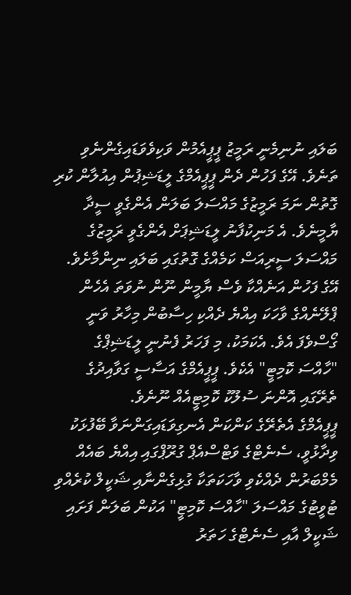ބަލައި ނުނިމެނީ ރަމީޒު ޕީޕީއެމުން ވަކިވެވަޑައިގެންނެވި ތަނެވެ. އޭގެ ފަހުން ދެން ޕީޕީއެމްގެ ލީޑަޝިޕުން އިއުލާން ކުރި ގޮތުން ނަމަ ރަމީޒުގެ މައްސަލަ ބަލަން އެންގެވީ ސީދާ ޔާމީނެވެ. އެ މަނިކުފާނު ލީޑަޝިޕަށް އެންގެވީ ރަމީޒުގެ މައްސަލަ ސީރިއަސް ކަމެއްގެ ގޮތުގައި ބަލައި ނިންމާށެވެ.
އޭގެ ފަހުން އަނެއްކާ ވެސް ޔާމީން ނޫން ނުވަތަ އެހެން ޕްލޭނެއްގެ ވާހަކަ އިއްޔެ ދެއްކި ހިސާބުން މިހާރު ވަނީ ގޯސްވެފަ އެވެ. އެކަމަކު، މި ފަހަރު ފެނުނީ ލީޑަޝިޕްގެ "ހާއްސަ ކޮމިޓީ" އެކެވެ. ޕީޕީއެމްގެ އަސާސީ ގަވާއިދުގެ ތެރޭގައި އޮންނަ ސުލޫކު ކޮމިޓީއެއް ނޫނެވެ.
ޕީޕީއެމްގެ އެތެރޭގެ ކަންކަން އެނގިވަޑައިގަންނަވާ ބޭފުޅަކު ވިދާޅުވީ، ސެނެޓްގެ ވަޓްސްއެޕް ގުރޫޕްގައި އިއްޔެ ބައެއް މެމްބަރުން ދެއްކެވި ވާހަކަތަކާ ގުޅިގެންނާއި ޝަކީލް ކުރެއްވި ޓުވީޓުގެ މައްސަލަ "ހާއްސަ ކޮމިޓީ" އަކުން ބަލަން ފަށައި ޝަކީލް އާއި ސެނެޓްގެ ހަތަރު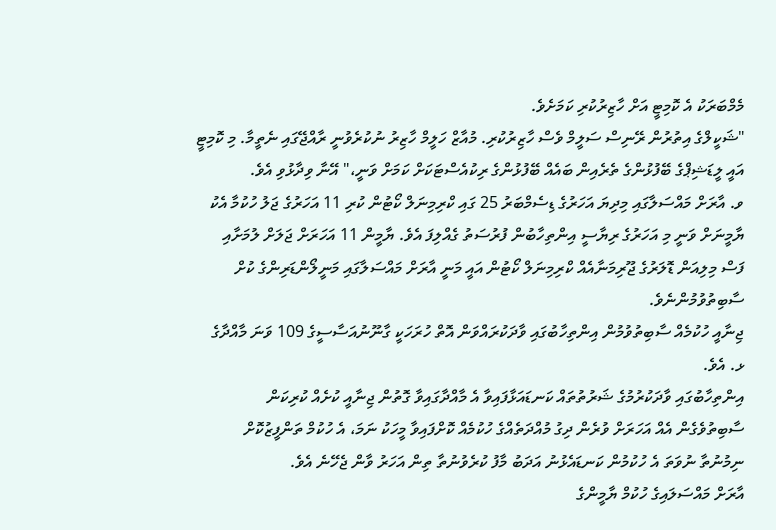މެމްބަރަކު އެ ކޮމިޓީ އަށް ހާޒިރުކުރި ކަމަށެވެ.
"ޝަކީލްގެ އިތުރުން ރޭނިސް ސަލީމް ވެސް ހާޒިރުކުރި. މުއާޒް ހަލީމް ހާޒިރު ނުކުރެވުނީ ރާއްޖޭގައި ނެތީމާ. މި ކޮމިޓީ އައީ ލީޑަޝިޕްގެ ބޭފުޅުންގެ ތެރެއިން ބައެއް ބޭފުޅުންގެ ރިކުއެސްޓަކަށް ކަމަށް ވަނީ،" އޭނާ ވިދާޅުވި އެވެ.
ވ. އާރަށް މައްސަލާގައި މިދިޔަ އަހަރުގެ ޑިސެމްބަރު 25 ގައި ކްރިމިނަލް ކޯޓުން ކުރި 11 އަހަރުގެ ޖަލު ހުކުމާ އެކު ޔާމީނަށް ވަނީ މި އަހަރުގެ ރިޔާސީ އިންތިހާބުން ފުރުސަތު ގެއްލިފަ އެވެ. ޔާމީން 11 އަހަރަށް ޖަލަށް ލުމަށާއި ފަސް މިލިއަން ޑޮލަރުގެ ޖޫރިމަނާއެއް ކްރިމިނަލް ކޯޓުން އައީ މަނީ އާރަށް މައްސަލާގައި މަނީލޯންޑަރިންގެ ކުށް ސާބިތުވުމުންނެވެ.
ޖިނާއީ ހުކުމެއް ސާބިތުވުމުން އިންތިހާބުގައި ވާދަކުރައްވަން އޮތް ހުރަހަކީ ގާނޫނުއަސާސީގެ 109 ވަނަ މާއްދާގެ ޅ. އެވެ.
އިންތިހާބުގައި ވާދަކުރުމުގެ ޝަރުތުތައް ކަނޑައަޅާފައިވާ އެ މާއްދާގައިވާ ގޮތުން ޖިނާއީ ކުށެއް ކުރިކަން ސާބިތުވެގެން އެއް އަހަރަށް ވުރެން ދިގު މުއްދަތެއްގެ ހުކުމެއް ކޮށްފައިވާ މީހަކު ނަމަ، އެ ހުކުމް ތަންފީޒުކޮށް ނިމުނުތާ ނުވަތަ އެ ހުކުމުން ކަނޑައެޅުނު އަދަބު މާފު ކުރެވުނުތާ ތިން އަހަރު ވާން ޖެހޭނެ އެވެ.
އާރަށް މައްސަލައިގެ ހުކުމް ޔާމީންގެ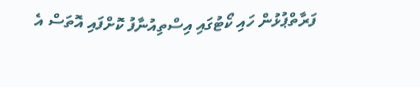ފަރާތްޕުޅުން ހައި ކޯޓުގައި އިސްތިއުނާފު ކޮށްފައި އޮތަސް އެ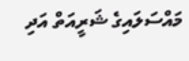މައްސަލައިގެ ޝަރީއަތް އަދި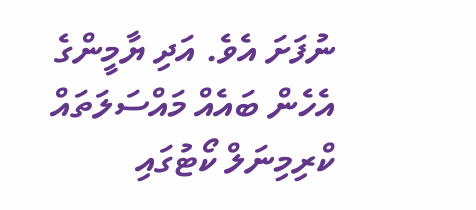ނުފަށަ އެވެ. އަދި ޔާމީންގެ އެހެން ބައެއް މައްސަލަތައް ކްރިމިނަލް ކޯޓުގައި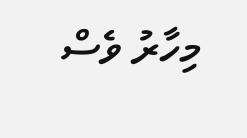މިހާރު ވެސް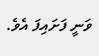ވަނީ ފަށައިފަ އެވެ.